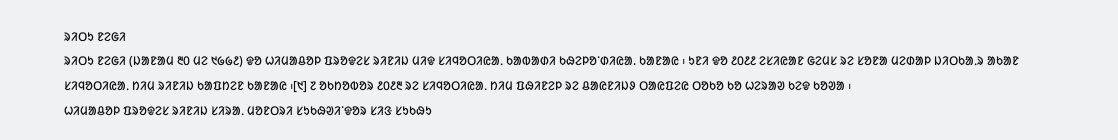ᱨᱤᱛᱩ ᱱᱮᱜᱤ
ᱨᱤᱛᱩ ᱱᱮᱜᱤ (ᱡᱟᱱᱟᱢ ᱓᱐ ᱢᱮ ᱑᱙᱙᱒) ᱫᱚ ᱦᱤᱢᱟᱪᱚᱞ ᱯᱨᱚᱫᱮᱥ ᱨᱤᱱᱤᱡ ᱢᱤᱫ ᱥᱤᱧᱚᱛᱤᱭᱟᱹ ᱠᱟᱵᱟᱰᱤ ᱠᱷᱮᱞᱚᱸᱰᱤᱭᱟ. ᱠᱟᱱᱟᱭ ᱾ ᱩᱱᱤ ᱫᱚ ᱒᱐᱒᱒ ᱮᱥᱤᱭᱟᱱ ᱜᱮᱢᱥ ᱨᱮ ᱥᱚᱱᱟ ᱢᱮᱰᱟᱞ ᱡᱤᱛᱠᱟᱹᱨ ᱟᱠᱟᱱ ᱥᱤᱧᱚᱛᱤᱭᱟᱹ ᱴᱤᱢ ᱨᱤᱱᱤᱡ ᱠᱟᱯᱴᱮᱱ ᱠᱟᱱᱟᱭ ᱾[᱑] ᱗ ᱚᱠᱴᱚᱵᱚᱨ ᱒᱐᱒᱓ ᱨᱮ ᱥᱤᱧᱚᱛᱤᱭᱟᱹ ᱴᱤᱢ ᱯᱷᱤᱱᱮᱞ ᱨᱮ ᱪᱟᱭᱱᱤᱡᱽ ᱛᱟᱭᱯᱮᱭ ᱛᱚᱠᱚ ᱠᱚ ᱦᱮᱨᱟᱣ ᱠᱮᱫ ᱠᱚᱣᱟ ᱾
ᱦᱤᱢᱟᱪᱚᱞ ᱯᱨᱚᱫᱮᱥ ᱨᱤᱱᱤᱡ ᱥᱤᱨᱟᱹ ᱢᱚᱱᱛᱨᱤ ᱥᱩᱠᱷᱣᱤᱸᱫᱚᱨ ᱥᱤᱝ ᱥᱩᱠᱷᱩ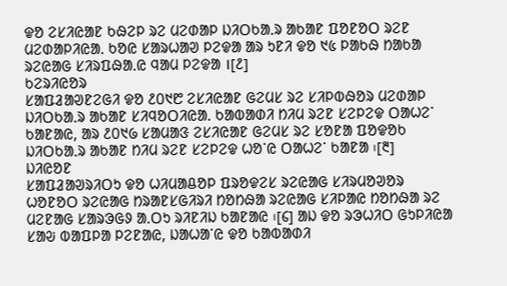ᱫᱚ ᱮᱥᱤᱭᱟᱱ ᱠᱷᱮᱞ ᱨᱮ ᱢᱮᱰᱟᱞ ᱡᱤᱛᱠᱟᱹᱨ ᱟᱠᱟᱱ ᱯᱚᱱᱚᱛ ᱨᱮᱱ ᱢᱮᱰᱟᱞᱤᱭᱟᱹ ᱠᱚᱭ ᱥᱟᱨᱦᱟᱣ ᱞᱮᱫᱟ ᱟᱨ ᱩᱱᱤ ᱫᱚ ᱑᱕ ᱞᱟᱠᱷ ᱴᱟᱠᱟ ᱨᱮᱭᱟᱜ ᱥᱤᱨᱯᱷᱟᱹᱭ ᱧᱟᱢ ᱞᱮᱫᱟ ।[᱒]
ᱠᱮᱨᱤᱭᱚᱨ
ᱥᱟᱯᱲᱟᱣᱱᱮᱜᱤ ᱫᱚ ᱒᱐᱑᱘ ᱮᱥᱤᱭᱟᱱ ᱜᱮᱢᱥ ᱨᱮ ᱥᱤᱞᱵᱷᱚᱨ ᱢᱮᱰᱟᱞ ᱡᱤᱛᱠᱟᱹᱨ ᱟᱠᱟᱱ ᱥᱤᱧᱚᱛᱤᱭᱟᱹ ᱠᱟᱵᱟᱰᱤ ᱴᱤᱢ ᱨᱮᱱ ᱥᱮᱞᱮᱫ ᱛᱟᱦᱮᱸ ᱠᱟᱱᱟᱭ, ᱟᱨ ᱒᱐᱑᱙ ᱥᱟᱢᱟᱝ ᱮᱥᱤᱭᱟᱱ ᱜᱮᱢᱥ ᱨᱮ ᱥᱚᱱᱟ ᱯᱚᱫᱚᱠ ᱡᱤᱛᱠᱟᱹᱨ ᱟᱠᱟᱱ ᱴᱤᱢ ᱨᱮᱱ ᱥᱮᱞᱮᱫ ᱦᱚᱸᱭ ᱛᱟᱦᱮᱸ ᱠᱟᱱᱟ ᱾[᱓]
ᱡᱤᱭᱚᱱ
ᱥᱟᱯᱲᱟᱣᱨᱤᱛᱩ ᱫᱚ ᱦᱤᱢᱟᱪᱚᱞ ᱯᱨᱚᱫᱮᱥ ᱨᱮᱭᱟᱜ ᱥᱤᱨᱢᱚᱣᱚᱨ ᱦᱚᱱᱚᱛ ᱨᱮᱭᱟᱜ ᱴᱨᱟᱱᱥᱜᱤᱨᱤ ᱴᱚᱴᱷᱟ ᱨᱮᱭᱟᱜ ᱥᱤᱞᱟᱭ ᱴᱚᱴᱷᱟ ᱨᱮ ᱢᱮᱱᱟᱜ ᱥᱟᱨᱳᱜᱽ ᱟᱹᱛᱩ ᱨᱤᱱᱤᱡ ᱠᱟᱱᱟᱭ ᱾[᱔] ᱟᱡ ᱫᱚ ᱨᱳᱦᱤᱛ ᱜᱩᱞᱤᱭᱟ ᱥᱟᱶ ᱵᱟᱯᱞᱟ ᱞᱮᱱᱟᱭ, ᱡᱟᱦᱟᱸᱭ ᱫᱚ ᱠᱟᱵᱟᱰᱤ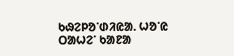ᱠᱷᱮᱞᱚᱸᱰᱤᱭᱟ. ᱦᱚᱸᱭ ᱛᱟᱦᱮᱸ ᱠᱟᱱᱟ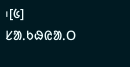᱾[᱕]
ᱥᱟᱹᱠᱷᱭᱟᱹᱛ